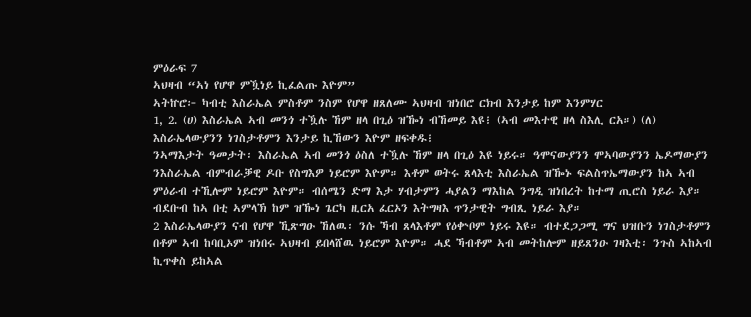ምዕራፍ 7
ኣህዛብ “ኣነ የሆዋ ምዃነይ ኪፈልጡ እዮም”
ኣትኵሮ፦ ካብቲ እስራኤል ምስቶም ንስም የሆዋ ዘጸለሙ ኣህዛብ ዝነበሮ ርክብ እንታይ ከም እንምሃር
1, 2. (ሀ) እስራኤል ኣብ መንጎ ተዃሉ ኸም ዘላ በጊዕ ዝዀነ ብኸመይ እዩ፧ (ኣብ መእተዊ ዘላ ስእሊ ርአ።) (ለ) እስራኤላውያንን ነገስታቶምን እንታይ ኪኸውን እዮም ዘፍቀዱ፧
ንኣማእታት ዓመታት፡ እስራኤል ኣብ መንጎ ዕስለ ተዃሉ ኸም ዘላ በጊዕ እዩ ነይሩ። ዓሞናውያንን ሞኣባውያንን ኤዶማውያን ንእስራኤል ብምብራቓዊ ዶቡ የስግእዎ ነይሮም እዮም። እቶም ወትሩ ጸላእቲ እስራኤል ዝዀኑ ፍልስጥኤማውያን ከኣ ኣብ ምዕራብ ተኺሎም ነይሮም እዮም። ብሰሜን ድማ እታ ሃብታምን ሓያልን ማእከል ንግዲ ዝነበረት ከተማ ጢሮስ ነይራ እያ። ብደቡብ ከኣ በቲ ኣምላኽ ከም ዝዀነ ጌርካ ዚርአ ፈርኦን እትግዛእ ጥንታዊት ግብጺ ነይራ እያ።
2 እስራኤላውያን ናብ የሆዋ ኺጽግዑ ኸለዉ፡ ንሱ ኻብ ጸላእቶም የዕቍቦም ነይሩ እዩ። ብተደጋጋሚ ግና ህዝቡን ነገስታቶምን በቶም ኣብ ከባቢኦም ዝነበሩ ኣህዛብ ይበላሸዉ ነይሮም እዮም። ሓደ ኻብቶም ኣብ መትከሎም ዘይጸንዑ ገዛእቲ፡ ንጉስ ኣከኣብ ኪጥቀስ ይከኣል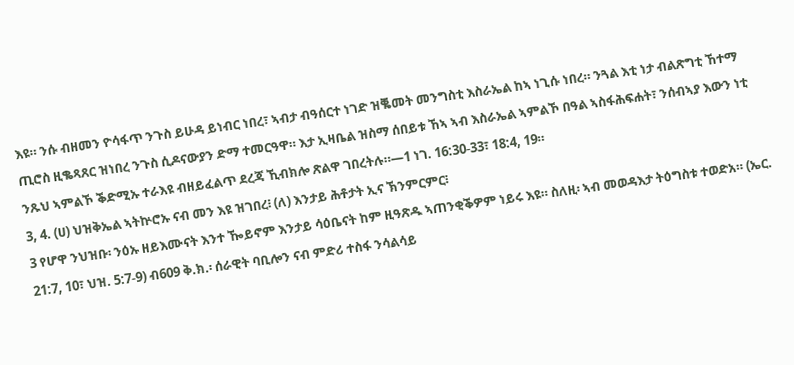እዩ። ንሱ ብዘመን ዮሳፋጥ ንጉስ ይሁዳ ይነብር ነበረ፣ ኣብታ ብዓሰርተ ነገድ ዝቘመት መንግስቲ እስራኤል ከኣ ነጊሱ ነበረ። ንጓል እቲ ነታ ብልጽግቲ ኸተማ ጢሮስ ዚቈጻጸር ዝነበረ ንጉስ ሲዶናውያን ድማ ተመርዓዋ። እታ ኢዛቤል ዝስማ ሰበይቱ ኸኣ ኣብ እስራኤል ኣምልኾ በዓል ኣስፋሕፍሐት፣ ንሰብኣያ እውን ነቲ ንጹህ ኣምልኾ ቕድሚኡ ተራእዩ ብዘይፈልጥ ደረጃ ኺብክሎ ጽልዋ ገበረትሉ።—1 ነገ. 16:30-33፣ 18:4, 19።
3, 4. (ሀ) ህዝቅኤል ኣትኵሮኡ ናብ መን እዩ ዝገበረ፧ (ለ) እንታይ ሕቶታት ኢና ኽንምርምር፧
3 የሆዋ ንህዝቡ፡ ንዕኡ ዘይእሙናት እንተ ዀይኖም እንታይ ሳዕቤናት ከም ዚዓጽዱ ኣጠንቂቕዎም ነይሩ እዩ። ስለዚ፡ ኣብ መወዳእታ ትዕግስቱ ተወድአ። (ኤር. 21:7, 10፣ ህዝ. 5:7-9) ብ609 ቅ.ክ.፡ ሰራዊት ባቢሎን ናብ ምድሪ ተስፋ ንሳልሳይ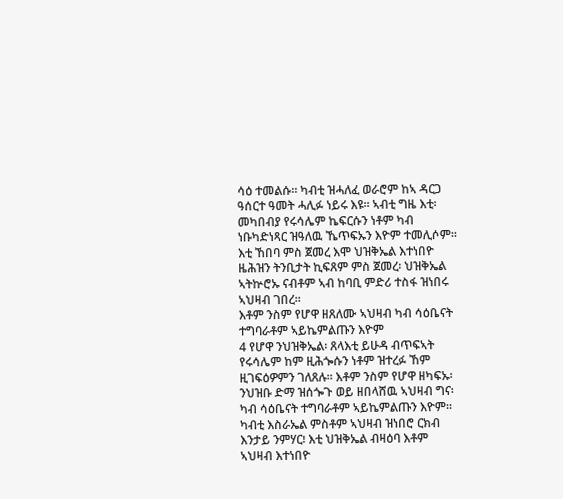ሳዕ ተመልሱ። ካብቲ ዝሓለፈ ወራሮም ከኣ ዳርጋ ዓሰርተ ዓመት ሓሊፉ ነይሩ እዩ። ኣብቲ ግዜ እቲ፡ መካበብያ የሩሳሌም ኬፍርሱን ነቶም ካብ ነቡካድነጻር ዝዓለዉ ኼጥፍኡን እዮም ተመሊሶም። እቲ ኸበባ ምስ ጀመረ እሞ ህዝቅኤል እተነበዮ ዜሕዝን ትንቢታት ኪፍጸም ምስ ጀመረ፡ ህዝቅኤል ኣትኵሮኡ ናብቶም ኣብ ከባቢ ምድሪ ተስፋ ዝነበሩ ኣህዛብ ገበረ።
እቶም ንስም የሆዋ ዘጸለሙ ኣህዛብ ካብ ሳዕቤናት ተግባራቶም ኣይኬምልጡን እዮም
4 የሆዋ ንህዝቅኤል፡ ጸላእቲ ይሁዳ ብጥፍኣት የሩሳሌም ከም ዚሕጐሱን ነቶም ዝተረፉ ኸም ዚገፍዕዎምን ገለጸሉ። እቶም ንስም የሆዋ ዘካፍኡ፡ ንህዝቡ ድማ ዝሰጐጉ ወይ ዘበላሸዉ ኣህዛብ ግና፡ ካብ ሳዕቤናት ተግባራቶም ኣይኬምልጡን እዮም። ካብቲ እስራኤል ምስቶም ኣህዛብ ዝነበሮ ርክብ እንታይ ንምሃር፧ እቲ ህዝቅኤል ብዛዕባ እቶም ኣህዛብ እተነበዮ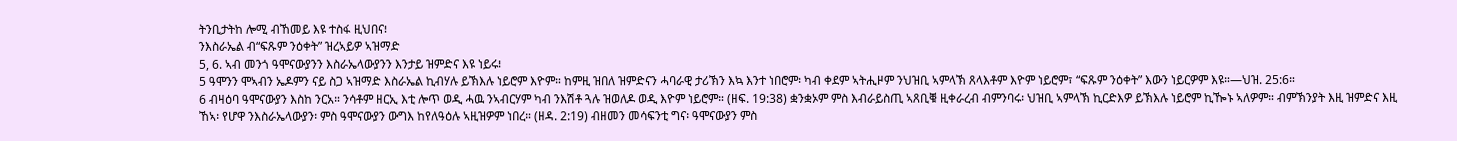ትንቢታትከ ሎሚ ብኸመይ እዩ ተስፋ ዚህበና፧
ንእስራኤል ብ“ፍጹም ንዕቀት” ዝረኣይዎ ኣዝማድ
5, 6. ኣብ መንጎ ዓሞናውያንን እስራኤላውያንን እንታይ ዝምድና እዩ ነይሩ፧
5 ዓሞንን ሞኣብን ኤዶምን ናይ ስጋ ኣዝማድ እስራኤል ኪብሃሉ ይኽእሉ ነይሮም እዮም። ከምዚ ዝበለ ዝምድናን ሓባራዊ ታሪኽን እኳ እንተ ነበሮም፡ ካብ ቀደም ኣትሒዞም ንህዝቢ ኣምላኽ ጸላእቶም እዮም ነይሮም፣ “ፍጹም ንዕቀት” እውን ነይርዎም እዩ።—ህዝ. 25:6።
6 ብዛዕባ ዓሞናውያን እስከ ንርአ። ንሳቶም ዘርኢ እቲ ሎጥ ወዲ ሓዉ ንኣብርሃም ካብ ንእሽቶ ጓሉ ዝወለዶ ወዲ እዮም ነይሮም። (ዘፍ. 19:38) ቋንቋኦም ምስ እብራይስጢ ኣጸቢቑ ዚቀራረብ ብምንባሩ፡ ህዝቢ ኣምላኽ ኪርድእዎ ይኽእሉ ነይሮም ኪዀኑ ኣለዎም። ብምኽንያት እዚ ዝምድና እዚ ኸኣ፡ የሆዋ ንእስራኤላውያን፡ ምስ ዓሞናውያን ውግእ ከየለዓዕሉ ኣዚዝዎም ነበረ። (ዘዳ. 2:19) ብዘመን መሳፍንቲ ግና፡ ዓሞናውያን ምስ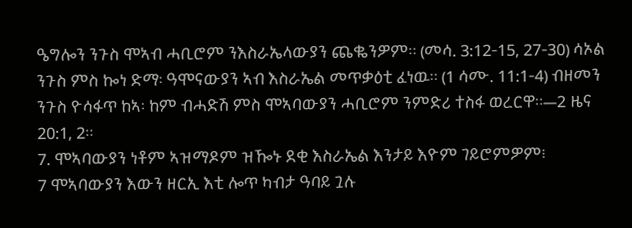ዔግሎን ንጉስ ሞኣብ ሓቢሮም ንእስራኤላውያን ጨቈንዎም። (መሳ. 3:12-15, 27-30) ሳኦል ንጉስ ምስ ኰነ ድማ፡ ዓሞናውያን ኣብ እስራኤል መጥቃዕቲ ፈነዉ። (1 ሳሙ. 11:1-4) ብዘመን ንጉስ ዮሳፋጥ ከኣ፡ ከም ብሓድሽ ምስ ሞኣባውያን ሓቢሮም ንምድሪ ተስፋ ወረርዋ።—2 ዜና 20:1, 2።
7. ሞኣባውያን ነቶም ኣዝማዶም ዝዀኑ ደቂ እስራኤል እንታይ እዮም ገይሮምዎም፧
7 ሞኣባውያን እውን ዘርኢ እቲ ሎጥ ካብታ ዓባይ ጓሉ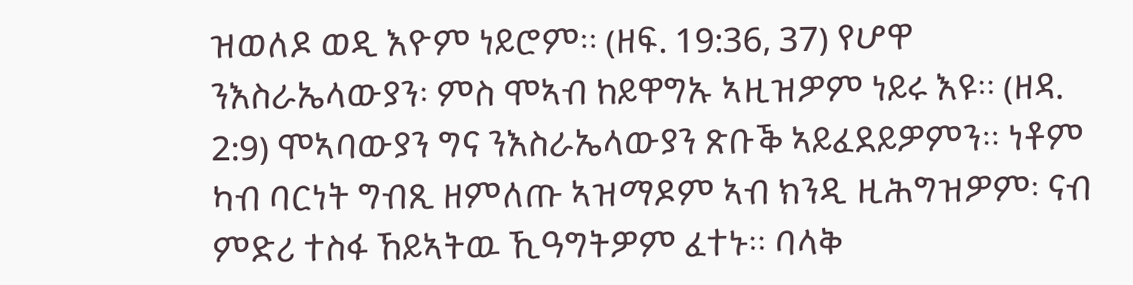ዝወለዶ ወዲ እዮም ነይሮም። (ዘፍ. 19:36, 37) የሆዋ ንእስራኤላውያን፡ ምስ ሞኣብ ከይዋግኡ ኣዚዝዎም ነይሩ እዩ። (ዘዳ. 2:9) ሞኣባውያን ግና ንእስራኤላውያን ጽቡቕ ኣይፈደይዎምን። ነቶም ካብ ባርነት ግብጺ ዘምለጡ ኣዝማዶም ኣብ ክንዲ ዚሕግዝዎም፡ ናብ ምድሪ ተስፋ ኸይኣትዉ ኺዓግትዎም ፈተኑ። ባላቅ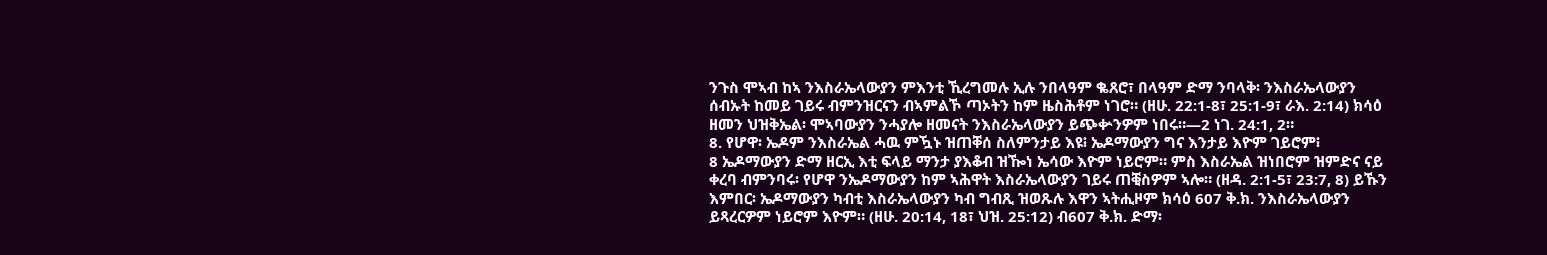ንጉስ ሞኣብ ከኣ ንእስራኤላውያን ምእንቲ ኺረግመሉ ኢሉ ንበላዓም ቈጸሮ፣ በላዓም ድማ ንባላቅ፡ ንእስራኤላውያን ሰብኡት ከመይ ገይሩ ብምንዝርናን ብኣምልኾ ጣኦትን ከም ዜስሕቶም ነገሮ። (ዘሁ. 22:1-8፣ 25:1-9፣ ራእ. 2:14) ክሳዕ ዘመን ህዝቅኤል፡ ሞኣባውያን ንሓያሎ ዘመናት ንእስራኤላውያን ይጭቍንዎም ነበሩ።—2 ነገ. 24:1, 2።
8. የሆዋ፡ ኤዶም ንእስራኤል ሓዉ ምዃኑ ዝጠቐሰ ስለምንታይ እዩ፧ ኤዶማውያን ግና እንታይ እዮም ገይሮም፧
8 ኤዶማውያን ድማ ዘርኢ እቲ ፍላይ ማንታ ያእቆብ ዝዀነ ኤሳው እዮም ነይሮም። ምስ እስራኤል ዝነበሮም ዝምድና ናይ ቀረባ ብምንባሩ፡ የሆዋ ንኤዶማውያን ከም ኣሕዋት እስራኤላውያን ገይሩ ጠቒስዎም ኣሎ። (ዘዳ. 2:1-5፣ 23:7, 8) ይኹን እምበር፡ ኤዶማውያን ካብቲ እስራኤላውያን ካብ ግብጺ ዝወጹሉ እዋን ኣትሒዞም ክሳዕ 607 ቅ.ክ. ንእስራኤላውያን ይጻረርዎም ነይሮም እዮም። (ዘሁ. 20:14, 18፣ ህዝ. 25:12) ብ607 ቅ.ክ. ድማ፡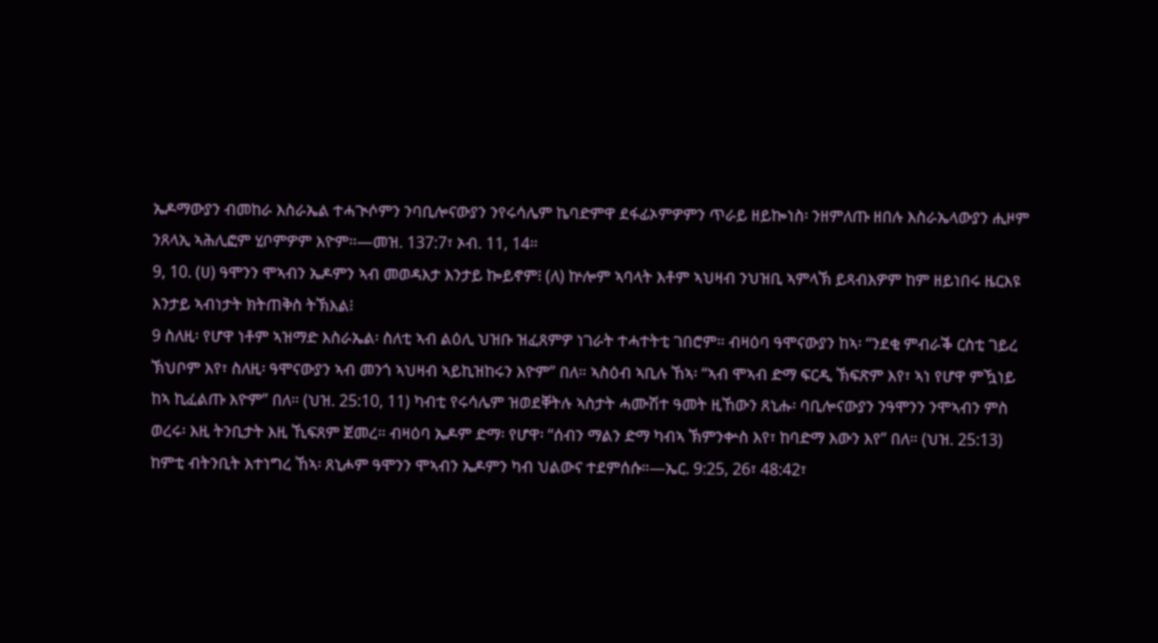ኤዶማውያን ብመከራ እስራኤል ተሓጒሶምን ንባቢሎናውያን ንየሩሳሌም ኬባድምዋ ደፋፊኦምዎምን ጥራይ ዘይኰነስ፡ ንዘምለጡ ዘበሉ እስራኤላውያን ሒዞም ንጸላኢ ኣሕሊፎም ሂቦምዎም እዮም።—መዝ. 137:7፣ ኦብ. 11, 14።
9, 10. (ሀ) ዓሞንን ሞኣብን ኤዶምን ኣብ መወዳእታ እንታይ ኰይኖም፧ (ለ) ኵሎም ኣባላት እቶም ኣህዛብ ንህዝቢ ኣምላኽ ይጻብእዎም ከም ዘይነበሩ ዜርእዩ እንታይ ኣብነታት ክትጠቅስ ትኽእል፧
9 ስለዚ፡ የሆዋ ነቶም ኣዝማድ እስራኤል፡ ስለቲ ኣብ ልዕሊ ህዝቡ ዝፈጸምዎ ነገራት ተሓተትቲ ገበሮም። ብዛዕባ ዓሞናውያን ከኣ፡ “ንደቂ ምብራቕ ርስቲ ገይረ ኽህቦም እየ፣ ስለዚ፡ ዓሞናውያን ኣብ መንጎ ኣህዛብ ኣይኪዝከሩን እዮም” በለ። ኣስዕብ ኣቢሉ ኸኣ፡ “ኣብ ሞኣብ ድማ ፍርዲ ኽፍጽም እየ፣ ኣነ የሆዋ ምዃነይ ከኣ ኪፈልጡ እዮም” በለ። (ህዝ. 25:10, 11) ካብቲ የሩሳሌም ዝወደቐትሉ ኣስታት ሓሙሽተ ዓመት ዚኸውን ጸኒሑ፡ ባቢሎናውያን ንዓሞንን ንሞኣብን ምስ ወረሩ፡ እዚ ትንቢታት እዚ ኺፍጸም ጀመረ። ብዛዕባ ኤዶም ድማ፡ የሆዋ፡ “ሰብን ማልን ድማ ካብኣ ኽምንቍስ እየ፣ ከባድማ እውን እየ” በለ። (ህዝ. 25:13) ከምቲ ብትንቢት እተነግረ ኸኣ፡ ጸኒሖም ዓሞንን ሞኣብን ኤዶምን ካብ ህልውና ተደምሰሱ።—ኤር. 9:25, 26፣ 48:42፣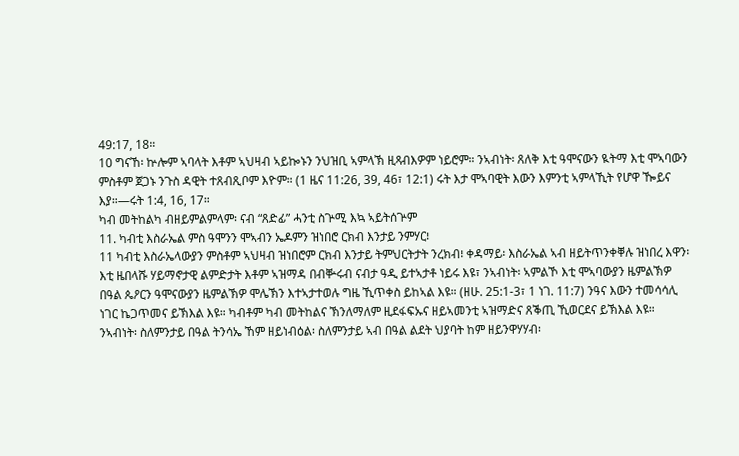49:17, 18።
10 ግናኸ፡ ኵሎም ኣባላት እቶም ኣህዛብ ኣይኰኑን ንህዝቢ ኣምላኽ ዚጻብእዎም ነይሮም። ንኣብነት፡ ጸለቅ እቲ ዓሞናውን ዪትማ እቲ ሞኣባውን ምስቶም ጀጋኑ ንጉስ ዳዊት ተጸብጺቦም እዮም። (1 ዜና 11:26, 39, 46፣ 12:1) ሩት እታ ሞኣባዊት እውን እምንቲ ኣምላኺት የሆዋ ዀይና እያ።—ሩት 1:4, 16, 17።
ካብ መትከልካ ብዘይምልምላም፡ ናብ “ጸድፊ” ሓንቲ ስጕሚ እኳ ኣይትሰጕም
11. ካብቲ እስራኤል ምስ ዓሞንን ሞኣብን ኤዶምን ዝነበሮ ርክብ እንታይ ንምሃር፧
11 ካብቲ እስራኤላውያን ምስቶም ኣህዛብ ዝነበሮም ርክብ እንታይ ትምህርትታት ንረክብ፧ ቀዳማይ፡ እስራኤል ኣብ ዘይትጥንቀቐሉ ዝነበረ እዋን፡ እቲ ዜበላሹ ሃይማኖታዊ ልምድታት እቶም ኣዝማዳ በብቝሩብ ናብታ ዓዲ ይተኣታቶ ነይሩ እዩ፣ ንኣብነት፡ ኣምልኾ እቲ ሞኣባውያን ዜምልኽዎ በዓል ጴዖርን ዓሞናውያን ዜምልኽዎ ሞሌኽን እተኣታተወሉ ግዜ ኺጥቀስ ይከኣል እዩ። (ዘሁ. 25:1-3፣ 1 ነገ. 11:7) ንዓና እውን ተመሳሳሊ ነገር ኬጋጥመና ይኽእል እዩ። ካብቶም ካብ መትከልና ኽንለማለም ዚደፋፍኡና ዘይኣመንቲ ኣዝማድና ጸቕጢ ኺወርደና ይኽእል እዩ። ንኣብነት፡ ስለምንታይ በዓል ትንሳኤ ኸም ዘይነብዕል፡ ስለምንታይ ኣብ በዓል ልደት ህያባት ከም ዘይንዋሃሃብ፡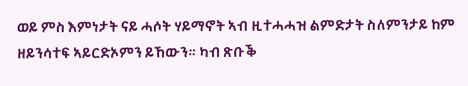ወይ ምስ እምነታት ናይ ሓሶት ሃይማኖት ኣብ ዚተሓሓዝ ልምድታት ስለምንታይ ከም ዘይንሳተፍ ኣይርድኦምን ይኸውን። ካብ ጽቡቕ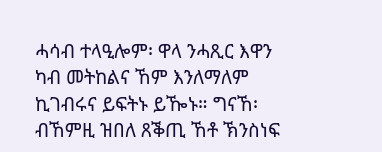ሓሳብ ተላዒሎም፡ ዋላ ንሓጺር እዋን ካብ መትከልና ኸም እንለማለም ኪገብሩና ይፍትኑ ይዀኑ። ግናኸ፡ ብኸምዚ ዝበለ ጸቕጢ ኸቶ ኽንስነፍ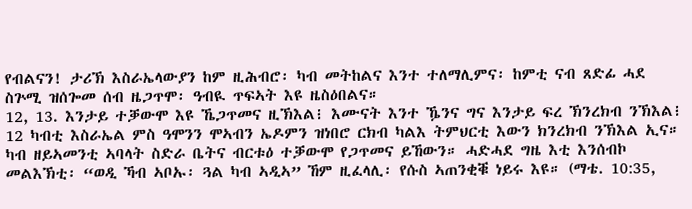የብልናን! ታሪኽ እስራኤላውያን ከም ዚሕብሮ፡ ካብ መትከልና እንተ ተለማሊምና፡ ከምቲ ናብ ጸድፊ ሓደ ስጕሚ ዝሰጐመ ሰብ ዜጋጥሞ፡ ዓብዪ ጥፍኣት እዩ ዜስዕበልና።
12, 13. እንታይ ተቓውሞ እዩ ኼጋጥመና ዚኽእል፧ እሙናት እንተ ዄንና ግና እንታይ ፍረ ኽንረክብ ንኽእል፧
12 ካብቲ እስራኤል ምስ ዓሞንን ሞኣብን ኤዶምን ዝነበሮ ርክብ ካልእ ትምህርቲ እውን ክንረክብ ንኽእል ኢና። ካብ ዘይኣመንቲ ኣባላት ስድራ ቤትና ብርቱዕ ተቓውሞ የጋጥመና ይኸውን። ሓድሓደ ግዜ እቲ እንሰብኮ መልእኽቲ፡ “ወዲ ኻብ ኣቦኡ፡ ጓል ካብ ኣዲኣ” ኸም ዚፈላሊ፡ የሱስ ኣጠንቂቑ ነይሩ እዩ። (ማቴ. 10:35,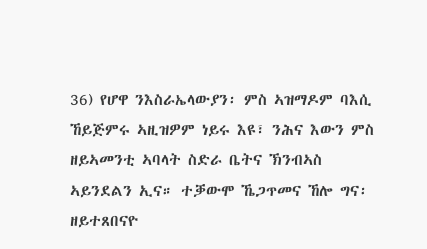36) የሆዋ ንእስራኤላውያን፡ ምስ ኣዝማዶም ባእሲ ኸይጅምሩ ኣዚዝዎም ነይሩ እዩ፣ ንሕና እውን ምስ ዘይኣመንቲ ኣባላት ስድራ ቤትና ኽንብኣስ ኣይንደልን ኢና። ተቓውሞ ኼጋጥመና ኸሎ ግና፡ ዘይተጸበናዮ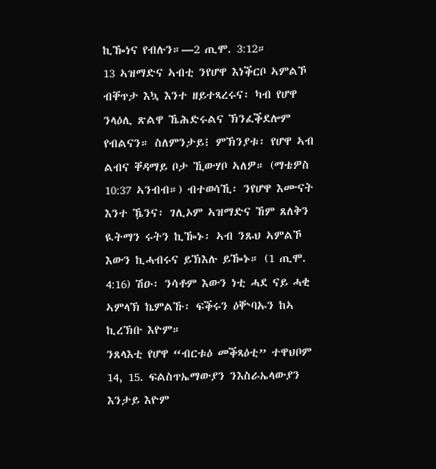ኪዀነና የብሉን።—2 ጢሞ. 3:12።
13 ኣዝማድና ኣብቲ ንየሆዋ እነቕርቦ ኣምልኾ ብቐጥታ እኳ እንተ ዘይተጻረሩና፡ ካብ የሆዋ ንላዕሊ ጽልዋ ኼሕድሩልና ኽንፈቕደሎም የብልናን። ስለምንታይ፧ ምኽንያቱ፡ የሆዋ ኣብ ልብና ቐዳማይ ቦታ ኺውሃቦ ኣለዎ። (ማቴዎስ 10:37 ኣንብብ።) ብተወሳኺ፡ ንየሆዋ እሙናት እንተ ዄንና፡ ገሊኦም ኣዝማድና ኸም ጸለቅን ዪትማን ሩትን ኪዀኑ፡ ኣብ ንጹህ ኣምልኾ እውን ኪሓብሩና ይኽእሉ ይዀኑ። (1 ጢሞ. 4:16) ሽዑ፡ ንሳቶም እውን ነቲ ሓደ ናይ ሓቂ ኣምላኽ ኬምልኹ፡ ፍቕሩን ዕቝባኡን ከኣ ኪረኽቡ እዮም።
ንጸላእቲ የሆዋ “ብርቱዕ መቕጻዕቲ” ተዋህቦም
14, 15. ፍልስጥኤማውያን ንእስራኤላውያን እንታይ እዮም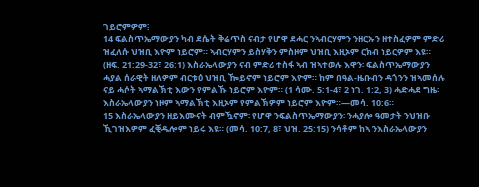ገይሮምዎም፧
14 ፍልስጥኤማውያን ካብ ደሴት ቅሬጥስ ናብታ የሆዋ ደሓር ንኣብርሃምን ንዘርኡን ዘተስፈዎም ምድሪ ዝፈለሱ ህዝቢ እዮም ነይሮም። ኣብርሃምን ይስሃቅን ምስዞም ህዝቢ እዚኦም ርክብ ነይርዎም እዩ። (ዘፍ. 21:29-32፣ 26:1) እስራኤላውያን ናብ ምድሪ ተስፋ ኣብ ዝኣተወሉ እዋን፡ ፍልስጥኤማውያን ሓያል ሰራዊት ዘለዎም ብርቱዕ ህዝቢ ዀይኖም ነይሮም እዮም። ከም በዓል-ዜቡብን ዳጎንን ዝኣመሰሉ ናይ ሓሶት ኣማልኽቲ እውን የምልኹ ነይሮም እዮም። (1 ሳሙ. 5:1-4፣ 2 ነገ. 1:2, 3) ሓድሓደ ግዜ፡ እስራኤላውያን ነዞም ኣማልኽቲ እዚኦም የምልኽዎም ነይሮም እዮም።—መሳ. 10:6።
15 እስራኤላውያን ዘይእሙናት ብምዃኖም፡ የሆዋ ንፍልስጥኤማውያን፡ ንሓያሎ ዓመታት ንህዝቡ ኺገዝእዎም ፈቒዱሎም ነይሩ እዩ። (መሳ. 10:7, 8፣ ህዝ. 25:15) ንሳቶም ከኣ ንእስራኤላውያን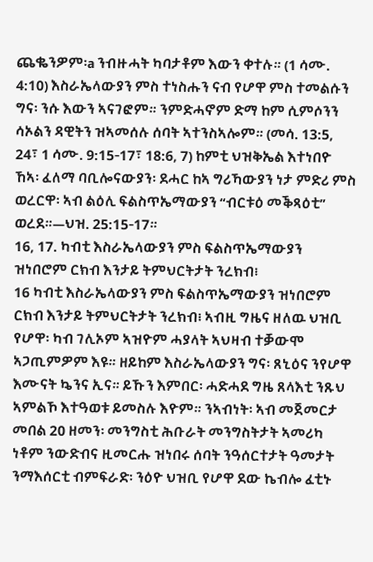ጨቈንዎም፡a ንብዙሓት ካባታቶም እውን ቀተሉ። (1 ሳሙ. 4:10) እስራኤላውያን ምስ ተነስሑን ናብ የሆዋ ምስ ተመልሱን ግና፡ ንሱ እውን ኣናገፎም። ንምድሓኖም ድማ ከም ሲምሶንን ሳኦልን ዳዊትን ዝኣመሰሉ ሰባት ኣተንስኣሎም። (መሳ. 13:5, 24፣ 1 ሳሙ. 9:15-17፣ 18:6, 7) ከምቲ ህዝቅኤል እተነበዮ ኸኣ፡ ፈለማ ባቢሎናውያን፡ ደሓር ከኣ ግሪኻውያን ነታ ምድሪ ምስ ወረርዋ፡ ኣብ ልዕሊ ፍልስጥኤማውያን “ብርቱዕ መቕጻዕቲ” ወረደ።—ህዝ. 25:15-17።
16, 17. ካብቲ እስራኤላውያን ምስ ፍልስጥኤማውያን ዝነበሮም ርክብ እንታይ ትምህርትታት ንረክብ፧
16 ካብቲ እስራኤላውያን ምስ ፍልስጥኤማውያን ዝነበሮም ርክብ እንታይ ትምህርትታት ንረክብ፧ ኣብዚ ግዜና ዘለዉ ህዝቢ የሆዋ፡ ካብ ገሊኦም ኣዝዮም ሓያላት ኣህዛብ ተቓውሞ ኣጋጢምዎም እዩ። ዘይከም እስራኤላውያን ግና፡ ጸኒዕና ንየሆዋ እሙናት ኴንና ኢና። ይኹን እምበር፡ ሓድሓደ ግዜ ጸላእቲ ንጹህ ኣምልኾ እተዓወቱ ይመስሉ እዮም። ንኣብነት፡ ኣብ መጀመርታ መበል 20 ዘመን፡ መንግስቲ ሕቡራት መንግስትታት ኣመሪካ ነቶም ንውድብና ዚመርሑ ዝነበሩ ሰባት ንዓሰርተታት ዓመታት ንማእሰርቲ ብምፍራድ፡ ንዕዮ ህዝቢ የሆዋ ደው ኬብሎ ፈቲኑ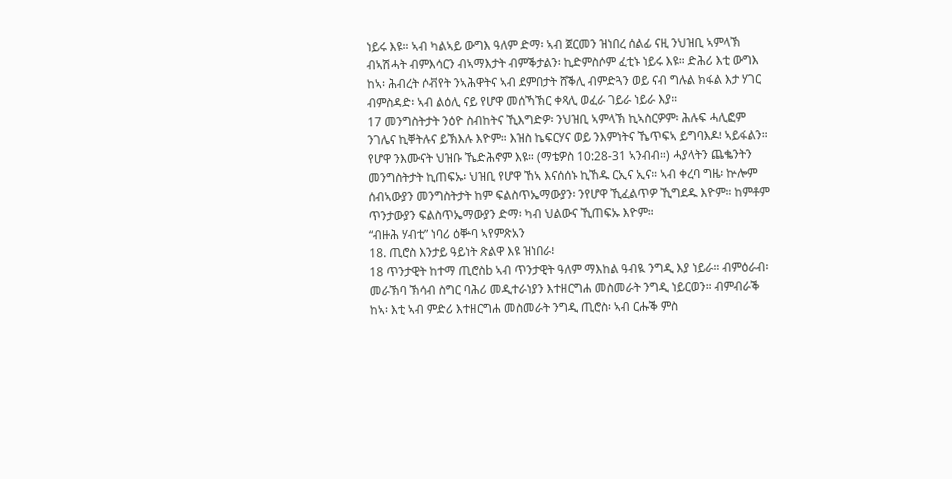ነይሩ እዩ። ኣብ ካልኣይ ውግእ ዓለም ድማ፡ ኣብ ጀርመን ዝነበረ ሰልፊ ናዚ ንህዝቢ ኣምላኽ ብኣሽሓት ብምእሳርን ብኣማእታት ብምቕታልን፡ ኪድምስሶም ፈቲኑ ነይሩ እዩ። ድሕሪ እቲ ውግእ ከኣ፡ ሕብረት ሶቭየት ንኣሕዋትና ኣብ ደምበታት ሸቕሊ ብምድጓን ወይ ናብ ግሉል ክፋል እታ ሃገር ብምስዳድ፡ ኣብ ልዕሊ ናይ የሆዋ መሰኻኽር ቀጻሊ ወፈራ ገይራ ነይራ እያ።
17 መንግስትታት ንዕዮ ስብከትና ኺእግድዎ፡ ንህዝቢ ኣምላኽ ኪኣስርዎም፡ ሕሉፍ ሓሊፎም ንገሌና ኪቐትሉና ይኽእሉ እዮም። እዝስ ኬፍርሃና ወይ ንእምነትና ኼጥፍኣ ይግባእዶ፧ ኣይፋልን። የሆዋ ንእሙናት ህዝቡ ኼድሕኖም እዩ። (ማቴዎስ 10:28-31 ኣንብብ።) ሓያላትን ጨቈንትን መንግስትታት ኪጠፍኡ፡ ህዝቢ የሆዋ ኸኣ እናሰሰኑ ኪኸዱ ርኢና ኢና። ኣብ ቀረባ ግዜ፡ ኵሎም ሰብኣውያን መንግስትታት ከም ፍልስጥኤማውያን፡ ንየሆዋ ኺፈልጥዎ ኺግደዱ እዮም። ከምቶም ጥንታውያን ፍልስጥኤማውያን ድማ፡ ካብ ህልውና ኺጠፍኡ እዮም።
“ብዙሕ ሃብቲ” ነባሪ ዕቝባ ኣየምጽአን
18. ጢሮስ እንታይ ዓይነት ጽልዋ እዩ ዝነበራ፧
18 ጥንታዊት ከተማ ጢሮስb ኣብ ጥንታዊት ዓለም ማእከል ዓብዪ ንግዲ እያ ነይራ። ብምዕራብ፡ መራኽባ ኽሳብ ስግር ባሕሪ መዲተራነያን እተዘርግሐ መስመራት ንግዲ ነይርወን። ብምብራቕ ከኣ፡ እቲ ኣብ ምድሪ እተዘርግሐ መስመራት ንግዲ ጢሮስ፡ ኣብ ርሑቕ ምስ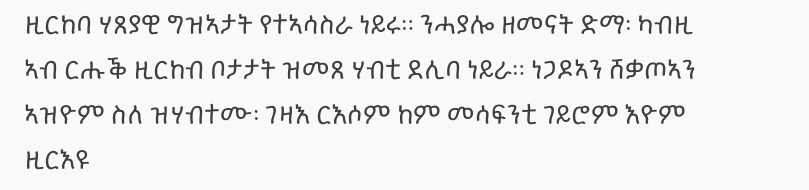ዚርከባ ሃጸያዊ ግዝኣታት የተኣሳስራ ነይሩ። ንሓያሎ ዘመናት ድማ፡ ካብዚ ኣብ ርሑቕ ዚርከብ ቦታታት ዝመጸ ሃብቲ ደሊባ ነይራ። ነጋዶኣን ሸቃጦኣን ኣዝዮም ስለ ዝሃብተሙ፡ ገዛእ ርእሶም ከም መሳፍንቲ ገይሮም እዮም ዚርእዩ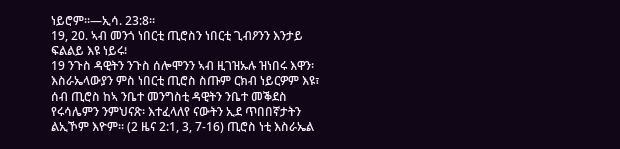ነይሮም።—ኢሳ. 23:8።
19, 20. ኣብ መንጎ ነበርቲ ጢሮስን ነበርቲ ጊብዖንን እንታይ ፍልልይ እዩ ነይሩ፧
19 ንጉስ ዳዊትን ንጉስ ሰሎሞንን ኣብ ዚገዝኡሉ ዝነበሩ እዋን፡ እስራኤላውያን ምስ ነበርቲ ጢሮስ ስጡም ርክብ ነይርዎም እዩ፣ ሰብ ጢሮስ ከኣ ንቤተ መንግስቲ ዳዊትን ንቤተ መቕደስ የሩሳሌምን ንምህናጽ፡ እተፈላለየ ናውትን ኢደ ጥበበኛታትን ልኢኾም እዮም። (2 ዜና 2:1, 3, 7-16) ጢሮስ ነቲ እስራኤል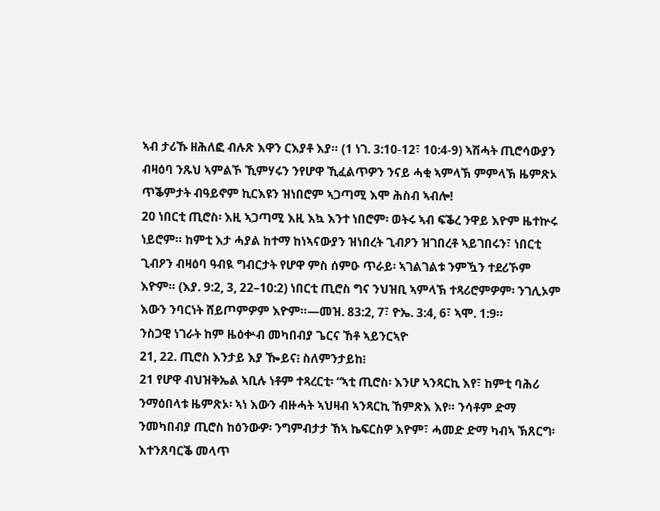ኣብ ታሪኹ ዘሕለፎ ብሉጽ እዋን ርእያቶ እያ። (1 ነገ. 3:10-12፣ 10:4-9) ኣሽሓት ጢሮሳውያን ብዛዕባ ንጹህ ኣምልኾ ኺምሃሩን ንየሆዋ ኺፈልጥዎን ንናይ ሓቂ ኣምላኽ ምምላኽ ዜምጽኦ ጥቕምታት ብዓይኖም ኪርእዩን ዝነበሮም ኣጋጣሚ እሞ ሕስብ ኣብሎ!
20 ነበርቲ ጢሮስ፡ እዚ ኣጋጣሚ እዚ እኳ እንተ ነበሮም፡ ወትሩ ኣብ ፍቕረ ንዋይ እዮም ዜተኵሩ ነይሮም። ከምቲ እታ ሓያል ከተማ ከነኣናውያን ዝነበረት ጊብዖን ዝገበረቶ ኣይገበሩን፣ ነበርቲ ጊብዖን ብዛዕባ ዓብዪ ግብርታት የሆዋ ምስ ሰምዑ ጥራይ፡ ኣገልገልቱ ንምዃን ተደሪኾም እዮም። (እያ. 9:2, 3, 22–10:2) ነበርቲ ጢሮስ ግና ንህዝቢ ኣምላኽ ተጻሪሮምዎም፡ ንገሊኦም እውን ንባርነት ሸይጦምዎም እዮም።—መዝ. 83:2, 7፣ ዮኤ. 3:4, 6፣ ኣሞ. 1:9።
ንስጋዊ ነገራት ከም ዜዕቍብ መካበብያ ጌርና ኸቶ ኣይንርኣዮ
21, 22. ጢሮስ እንታይ እያ ዀይና፧ ስለምንታይከ፧
21 የሆዋ ብህዝቅኤል ኣቢሉ ነቶም ተጻረርቲ፡ “ኣቲ ጢሮስ፡ እንሆ ኣንጻርኪ እየ፣ ከምቲ ባሕሪ ንማዕበላቱ ዜምጽኦ፡ ኣነ እውን ብዙሓት ኣህዛብ ኣንጻርኪ ኸምጽእ እየ። ንሳቶም ድማ ንመካበብያ ጢሮስ ከዕንውዎ፡ ንግምብታታ ኸኣ ኬፍርስዎ እዮም፣ ሓመድ ድማ ካብኣ ኽጸርግ፡ እተንጸባርቕ መላጥ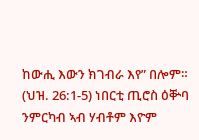ከውሒ እውን ክገብራ እየ” በሎም። (ህዝ. 26:1-5) ነበርቲ ጢሮስ ዕቝባ ንምርካብ ኣብ ሃብቶም እዮም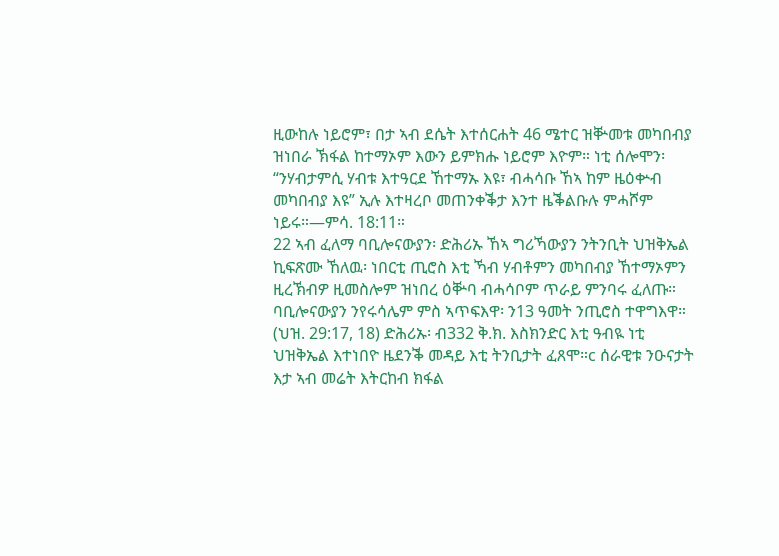ዚውከሉ ነይሮም፣ በታ ኣብ ደሴት እተሰርሐት 46 ሜተር ዝቝመቱ መካበብያ ዝነበራ ኽፋል ከተማኦም እውን ይምክሑ ነይሮም እዮም። ነቲ ሰሎሞን፡ “ንሃብታምሲ ሃብቱ እተዓርደ ኸተማኡ እዩ፣ ብሓሳቡ ኸኣ ከም ዜዕቍብ መካበብያ እዩ” ኢሉ እተዛረቦ መጠንቀቕታ እንተ ዜቕልቡሉ ምሓሾም ነይሩ።—ምሳ. 18:11።
22 ኣብ ፈለማ ባቢሎናውያን፡ ድሕሪኡ ኸኣ ግሪኻውያን ንትንቢት ህዝቅኤል ኪፍጽሙ ኸለዉ፡ ነበርቲ ጢሮስ እቲ ኻብ ሃብቶምን መካበብያ ኸተማኦምን ዚረኽብዎ ዚመስሎም ዝነበረ ዕቝባ ብሓሳቦም ጥራይ ምንባሩ ፈለጡ። ባቢሎናውያን ንየሩሳሌም ምስ ኣጥፍእዋ፡ ን13 ዓመት ንጢሮስ ተዋግእዋ። (ህዝ. 29:17, 18) ድሕሪኡ፡ ብ332 ቅ.ክ. እስክንድር እቲ ዓብዪ ነቲ ህዝቅኤል እተነበዮ ዜደንቕ መዳይ እቲ ትንቢታት ፈጸሞ።c ሰራዊቱ ንዑናታት እታ ኣብ መሬት እትርከብ ክፋል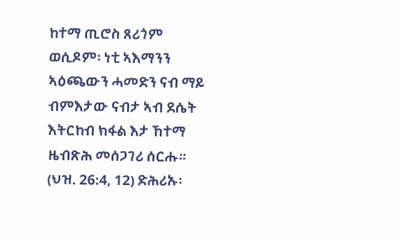ከተማ ጢሮስ ጸሪጎም ወሲዶም፡ ነቲ ኣእማንን ኣዕጫውን ሓመድን ናብ ማይ ብምእታው ናብታ ኣብ ደሴት እትርከብ ክፋል እታ ኸተማ ዜብጽሕ መሰጋገሪ ሰርሑ። (ህዝ. 26:4, 12) ድሕሪኡ፡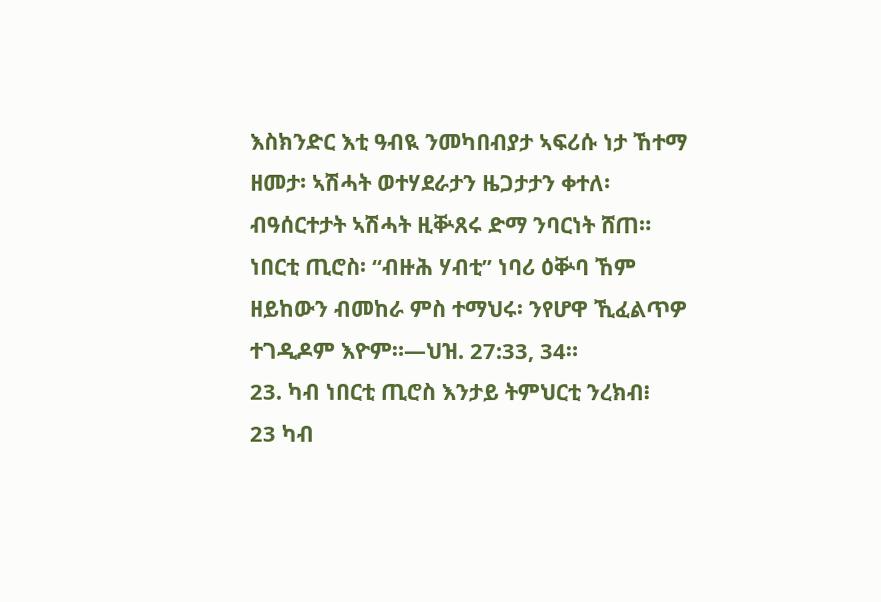እስክንድር እቲ ዓብዪ ንመካበብያታ ኣፍሪሱ ነታ ኸተማ ዘመታ፡ ኣሽሓት ወተሃደራታን ዜጋታታን ቀተለ፡ ብዓሰርተታት ኣሽሓት ዚቝጸሩ ድማ ንባርነት ሸጠ። ነበርቲ ጢሮስ፡ “ብዙሕ ሃብቲ” ነባሪ ዕቝባ ኸም ዘይከውን ብመከራ ምስ ተማህሩ፡ ንየሆዋ ኺፈልጥዎ ተገዲዶም እዮም።—ህዝ. 27:33, 34።
23. ካብ ነበርቲ ጢሮስ እንታይ ትምህርቲ ንረክብ፧
23 ካብ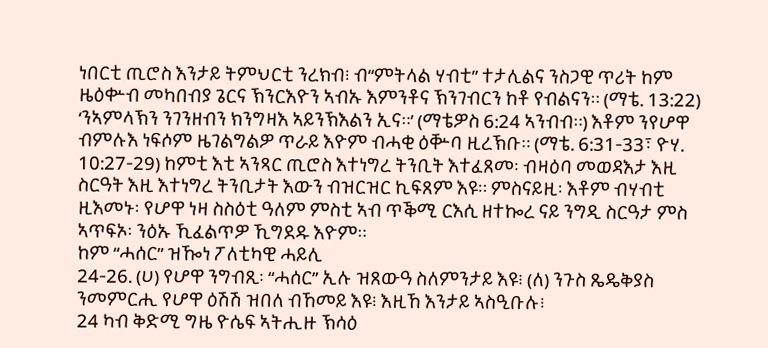ነበርቲ ጢሮስ እንታይ ትምህርቲ ንረክብ፧ ብ“ምትላል ሃብቲ” ተታሊልና ንስጋዊ ጥሪት ከም ዜዕቍብ መካበብያ ጌርና ኽንርእዮን ኣብኡ እምንቶና ኽንገብርን ከቶ የብልናን። (ማቴ. 13:22) ‘ንኣምላኽን ንገንዘብን ክንግዛእ ኣይንኽእልን ኢና።’ (ማቴዎስ 6:24 ኣንብብ።) እቶም ንየሆዋ ብምሉእ ነፍሶም ዜገልግልዎ ጥራይ እዮም ብሓቂ ዕቝባ ዚረኽቡ። (ማቴ. 6:31-33፣ ዮሃ. 10:27-29) ከምቲ እቲ ኣንጻር ጢሮስ እተነግረ ትንቢት እተፈጸመ፡ ብዛዕባ መወዳእታ እዚ ስርዓት እዚ እተነግረ ትንቢታት እውን ብዝርዝር ኪፍጸም እዩ። ምስናይዚ፡ እቶም ብሃብቲ ዚእመኑ፡ የሆዋ ነዛ ስስዕቲ ዓለም ምስቲ ኣብ ጥቕሚ ርእሲ ዘተኰረ ናይ ንግዲ ስርዓታ ምስ ኣጥፍኦ፡ ንዕኡ ኺፈልጥዎ ኺግደዱ እዮም።
ከም “ሓሰር” ዝዀነ ፖለቲካዊ ሓይሊ
24-26. (ሀ) የሆዋ ንግብጺ፡ “ሓሰር” ኢሉ ዝጸውዓ ስለምንታይ እዩ፧ (ለ) ንጉስ ጼዴቅያስ ንመምርሒ የሆዋ ዕሽሽ ዝበለ ብኸመይ እዩ፧ እዚኸ እንታይ ኣስዒቡሉ፧
24 ካብ ቅድሚ ግዜ ዮሴፍ ኣትሒዙ ኽሳዕ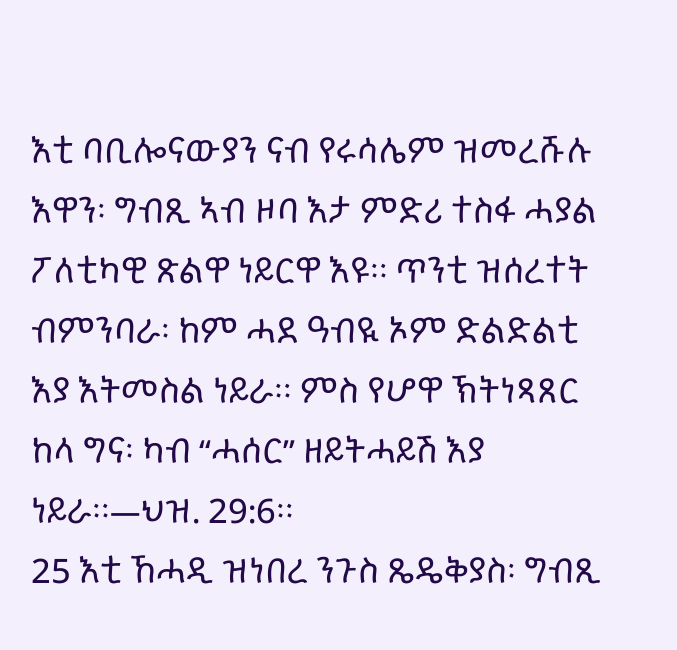እቲ ባቢሎናውያን ናብ የሩሳሌም ዝመረሹሉ እዋን፡ ግብጺ ኣብ ዞባ እታ ምድሪ ተስፋ ሓያል ፖለቲካዊ ጽልዋ ነይርዋ እዩ። ጥንቲ ዝሰረተት ብምንባራ፡ ከም ሓደ ዓብዪ ኦም ድልድልቲ እያ እትመስል ነይራ። ምስ የሆዋ ኽትነጻጸር ከላ ግና፡ ካብ “ሓሰር” ዘይትሓይሽ እያ ነይራ።—ህዝ. 29:6።
25 እቲ ኸሓዲ ዝነበረ ንጉስ ጼዴቅያስ፡ ግብጺ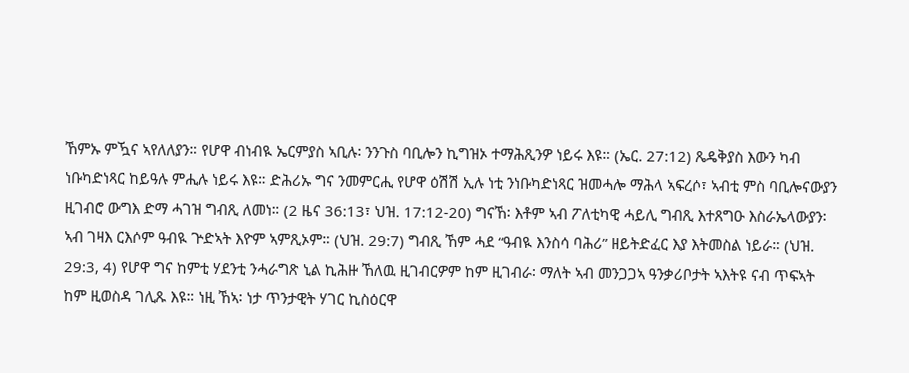ኸምኡ ምዃና ኣየለለያን። የሆዋ ብነብዪ ኤርምያስ ኣቢሉ፡ ንንጉስ ባቢሎን ኪግዝኦ ተማሕጺንዎ ነይሩ እዩ። (ኤር. 27:12) ጼዴቅያስ እውን ካብ ነቡካድነጻር ከይዓሉ ምሒሉ ነይሩ እዩ። ድሕሪኡ ግና ንመምርሒ የሆዋ ዕሽሽ ኢሉ ነቲ ንነቡካድነጻር ዝመሓሎ ማሕላ ኣፍረሶ፣ ኣብቲ ምስ ባቢሎናውያን ዚገብሮ ውግእ ድማ ሓገዝ ግብጺ ለመነ። (2 ዜና 36:13፣ ህዝ. 17:12-20) ግናኸ፡ እቶም ኣብ ፖለቲካዊ ሓይሊ ግብጺ እተጸግዑ እስራኤላውያን፡ ኣብ ገዛእ ርእሶም ዓብዪ ጕድኣት እዮም ኣምጺኦም። (ህዝ. 29:7) ግብጺ ኸም ሓደ “ዓብዪ እንስሳ ባሕሪ” ዘይትድፈር እያ እትመስል ነይራ። (ህዝ. 29:3, 4) የሆዋ ግና ከምቲ ሃደንቲ ንሓራግጽ ኒል ኪሕዙ ኸለዉ ዚገብርዎም ከም ዚገብራ፡ ማለት ኣብ መንጋጋኣ ዓንቃሪቦታት ኣእትዩ ናብ ጥፍኣት ከም ዚወስዳ ገሊጹ እዩ። ነዚ ኸኣ፡ ነታ ጥንታዊት ሃገር ኪስዕርዋ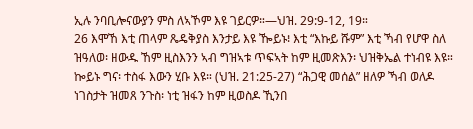ኢሉ ንባቢሎናውያን ምስ ለኣኾም እዩ ገይርዎ።—ህዝ. 29:9-12, 19።
26 እሞኸ እቲ ጠላም ጼዴቅያስ እንታይ እዩ ዀይኑ፧ እቲ “እኩይ ሹም” እቲ ኻብ የሆዋ ስለ ዝዓለወ፡ ዘውዱ ኸም ዚስእንን ኣብ ግዝኣቱ ጥፍኣት ከም ዚመጽእን፡ ህዝቅኤል ተነብዩ እዩ። ኰይኑ ግና፡ ተስፋ እውን ሂቡ እዩ። (ህዝ. 21:25-27) “ሕጋዊ መሰል” ዘለዎ ኻብ ወለዶ ነገስታት ዝመጸ ንጉስ፡ ነቲ ዝፋን ከም ዚወስዶ ኺንበ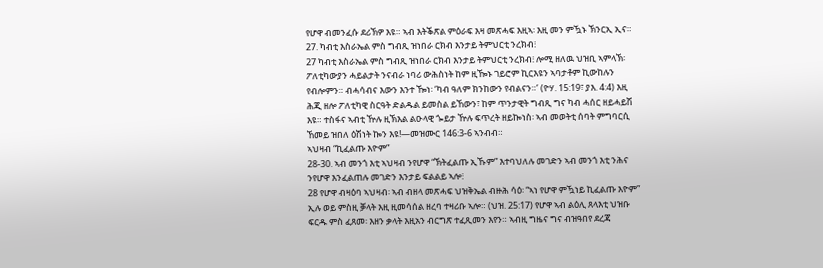የሆዋ ብመንፈሱ ደሪኽዎ እዩ። ኣብ እትቕጽል ምዕራፍ እዛ መጽሓፍ እዚኣ፡ እዚ መን ምዃኑ ኽንርኢ ኢና።
27. ካብቲ እስራኤል ምስ ግብጺ ዝነበራ ርክብ እንታይ ትምህርቲ ንረክብ፧
27 ካብቲ እስራኤል ምስ ግብጺ ዝነበራ ርክብ እንታይ ትምህርቲ ንረክብ፧ ሎሚ ዘለዉ ህዝቢ ኣምላኽ፡ ፖለቲካውያን ሓይልታት ንናብራ ነባሪ ውሕስነት ከም ዚዀኑ ገይሮም ኪርእዩን ኣባታቶም ኪውከሉን የብሎምን። ብሓሳብና እውን እንተ ዀነ፡ ‘ካብ ዓለም ክንከውን የብልናን።’ (ዮሃ. 15:19፣ ያእ. 4:4) እዚ ሕጂ ዘሎ ፖለቲካዊ ስርዓት ድልዱል ይመስል ይኸውን፣ ከም ጥንታዊት ግብጺ ግና ካብ ሓሰር ዘይሓይሽ እዩ። ተስፋና ኣብቲ ዅሉ ዚኽእል ልዑላዊ ጐይታ ዅሉ ፍጥረት ዘይኰነስ፡ ኣብ መወትቲ ሰባት ምግባርሲ ኸመይ ዝበለ ዕሽነት ኰን እዩ!—መዝሙር 146:3-6 ኣንብብ።
ኣህዛብ “ኪፈልጡ እዮም”
28-30. ኣብ መንጎ እቲ ኣህዛብ ንየሆዋ “ኽትፈልጡ ኢኹም” እተባህለሉ መገድን ኣብ መንጎ እቲ ንሕና ንየሆዋ እንፈልጠሉ መገድን እንታይ ፍልልይ ኣሎ፧
28 የሆዋ ብዛዕባ ኣህዛብ፡ ኣብ ብዘላ መጽሓፍ ህዝቅኤል ብዙሕ ሳዕ፡ “ኣነ የሆዋ ምዃነይ ኪፈልጡ እዮም” ኢሉ ወይ ምስዚ ቓላት እዚ ዚመሳሰል ዘረባ ተዛሪቡ ኣሎ። (ህዝ. 25:17) የሆዋ ኣብ ልዕሊ ጸላእቲ ህዝቡ ፍርዱ ምስ ፈጸመ፡ እዘን ቃላት እዚአን ብርግጽ ተፈጺመን እየን። ኣብዚ ግዜና ግና ብዝዓበየ ደረጃ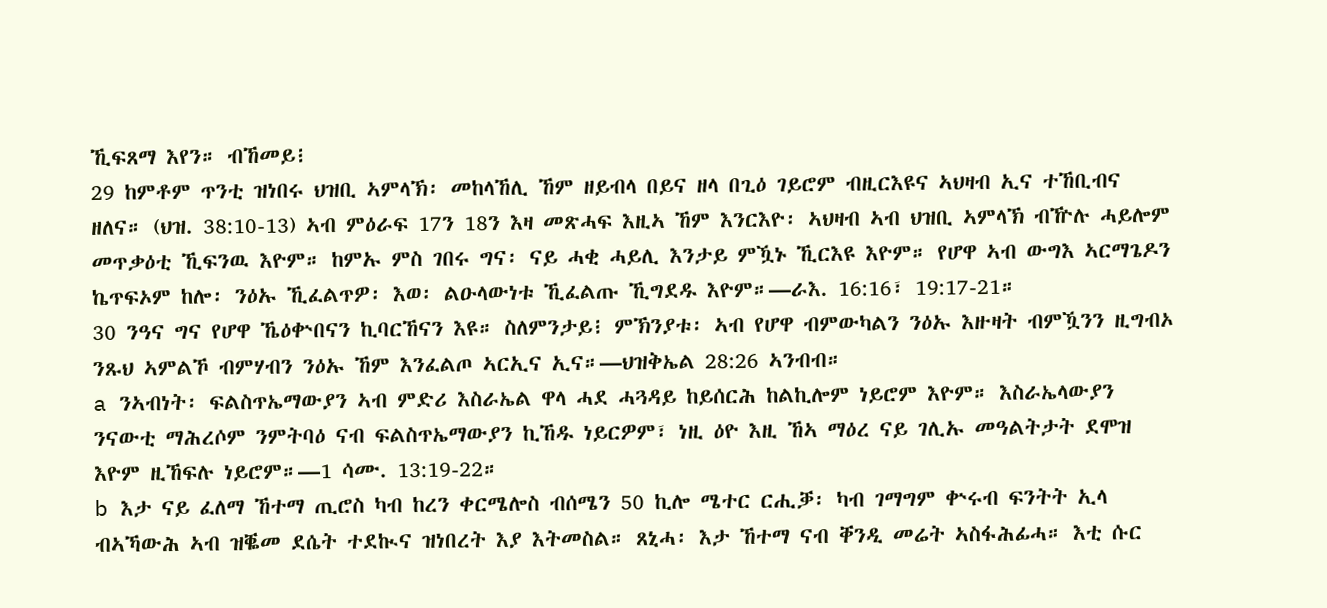ኺፍጸማ እየን። ብኸመይ፧
29 ከምቶም ጥንቲ ዝነበሩ ህዝቢ ኣምላኽ፡ መከላኸሊ ኸም ዘይብላ በይና ዘላ በጊዕ ገይሮም ብዚርእዩና ኣህዛብ ኢና ተኸቢብና ዘለና። (ህዝ. 38:10-13) ኣብ ምዕራፍ 17ን 18ን እዛ መጽሓፍ እዚኣ ኸም እንርእዮ፡ ኣህዛብ ኣብ ህዝቢ ኣምላኽ ብዅሉ ሓይሎም መጥቃዕቲ ኺፍንዉ እዮም። ከምኡ ምስ ገበሩ ግና፡ ናይ ሓቂ ሓይሊ እንታይ ምዃኑ ኺርእዩ እዮም። የሆዋ ኣብ ውግእ ኣርማጌዶን ኬጥፍኦም ከሎ፡ ንዕኡ ኺፈልጥዎ፡ እወ፡ ልዑላውነቱ ኺፈልጡ ኺግደዱ እዮም።—ራእ. 16:16፣ 19:17-21።
30 ንዓና ግና የሆዋ ኼዕቍበናን ኪባርኸናን እዩ። ስለምንታይ፧ ምኽንያቱ፡ ኣብ የሆዋ ብምውካልን ንዕኡ እዙዛት ብምዃንን ዚግብኦ ንጹህ ኣምልኾ ብምሃብን ንዕኡ ኸም እንፈልጦ ኣርኢና ኢና።—ህዝቅኤል 28:26 ኣንብብ።
a ንኣብነት፡ ፍልስጥኤማውያን ኣብ ምድሪ እስራኤል ዋላ ሓደ ሓጓዳይ ከይሰርሕ ከልኪሎም ነይሮም እዮም። እስራኤላውያን ንናውቲ ማሕረሶም ንምትባዕ ናብ ፍልስጥኤማውያን ኪኸዱ ነይርዎም፣ ነዚ ዕዮ እዚ ኸኣ ማዕረ ናይ ገሊኡ መዓልትታት ደሞዝ እዮም ዚኸፍሉ ነይሮም።—1 ሳሙ. 13:19-22።
b እታ ናይ ፈለማ ኸተማ ጢሮስ ካብ ከረን ቀርሜሎስ ብሰሜን 50 ኪሎ ሜተር ርሒቓ፡ ካብ ገማግም ቍሩብ ፍንትት ኢላ ብኣኻውሕ ኣብ ዝቘመ ደሴት ተደኲና ዝነበረት እያ እትመስል። ጸኒሓ፡ እታ ኸተማ ናብ ቐንዲ መሬት ኣስፋሕፊሓ። እቲ ሱር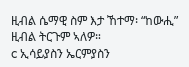ዚብል ሴማዊ ስም እታ ኸተማ፡ “ከውሒ” ዚብል ትርጉም ኣለዎ።
c ኢሳይያስን ኤርምያስን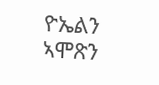ዮኤልን ኣሞጽን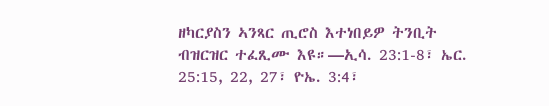ዘካርያስን ኣንጻር ጢሮስ እተነበይዎ ትንቢት ብዝርዝር ተፈጺሙ እዩ።—ኢሳ. 23:1-8፣ ኤር. 25:15, 22, 27፣ ዮኤ. 3:4፣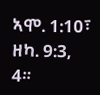ኣሞ. 1:10፣ ዘካ. 9:3, 4።